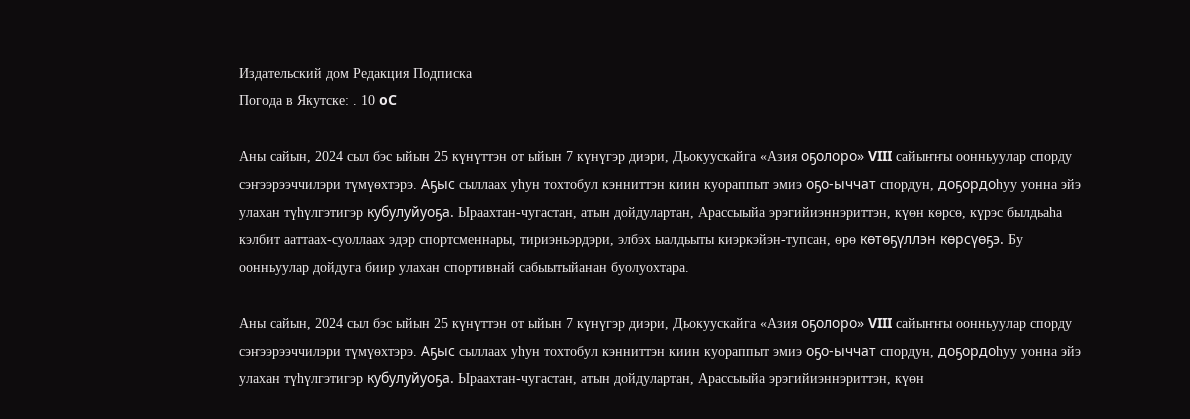Издательский дом Редакция Подписка
Погода в Якутске: . 10 oC

Аны сайын, 2024 сыл бэс ыйын 25 күнүттэн от ыйын 7 күнүгэр диэри, Дьокуускайга «Азия оҕолоро» VIII сайыҥҥы оонньуулар спорду сэҥээрээччилэри түмүѳхтэрэ. Аҕыс сыллаах уhун тохтобул кэнниттэн киин куораппыт эмиэ оҕо-ыччат спордун, доҕордоhуу уонна эйэ улахан түhүлгэтигэр кубулуйуоҕа. Ыраахтан-чугастан, атын дойдулартан, Арассыыйа эрэгийиэннэриттэн, күѳн кѳрсѳ, күрэс былдьаhа кэлбит ааттаах-суоллаах эдэр спортсменнары, тириэньэрдэри, элбэх ыалдьыты киэркэйэн-тупсан, ѳрѳ кѳтѳҕүллэн кѳрсүѳҕэ. Бу оонньуулар дойдуга биир улахан спортивнай сабыытыйанан буолуохтара.

Аны сайын, 2024 сыл бэс ыйын 25 күнүттэн от ыйын 7 күнүгэр диэри, Дьокуускайга «Азия оҕолоро» VIII сайыҥҥы оонньуулар спорду сэҥээрээччилэри түмүѳхтэрэ. Аҕыс сыллаах уhун тохтобул кэнниттэн киин куораппыт эмиэ оҕо-ыччат спордун, доҕордоhуу уонна эйэ улахан түhүлгэтигэр кубулуйуоҕа. Ыраахтан-чугастан, атын дойдулартан, Арассыыйа эрэгийиэннэриттэн, күѳн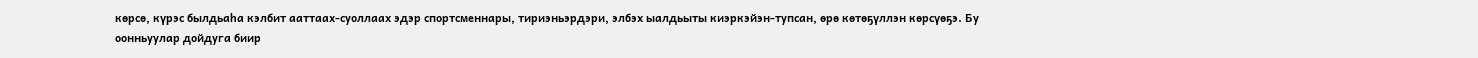кѳрсѳ, күрэс былдьаhа кэлбит ааттаах-суоллаах эдэр спортсменнары, тириэньэрдэри, элбэх ыалдьыты киэркэйэн-тупсан, ѳрѳ кѳтѳҕүллэн кѳрсүѳҕэ. Бу оонньуулар дойдуга биир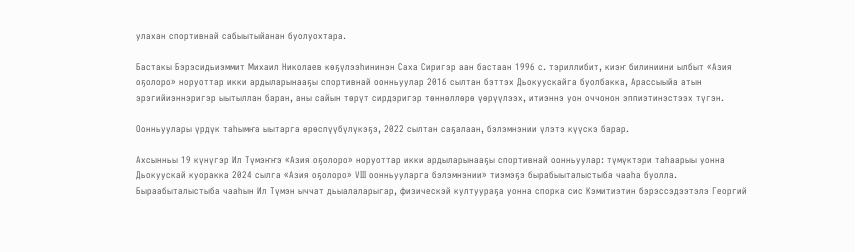улахан спортивнай сабыытыйанан буолуохтара.

Бастакы Бэрэсидьиэммит Михаил Николаев кѳҕүлээhининэн Саха Сиригэр аан бастаан 1996 с. тэриллибит, киэҥ билиниини ылбыт «Азия оҕолоро» норуоттар икки ардыларынааҕы спортивнай оонньуулар 2016 сылтан бэттэх Дьокуускайга буолбакка, Арассыыйа атын эрэгийиэннэригэр ыытыллан баран, аны сайын тѳрүт сирдэригэр тѳннѳллѳрѳ үѳрүүлээх, итиэннэ уон оччонон эппиэтинэстээх түгэн.

Оонньуулары үрдүк таhымҥа ыытарга ѳрѳспүүбүлүкэҕэ, 2022 сылтан саҕалаан, бэлэмнэнии үлэтэ күүскэ барар.

Ахсынньы 19 күнүгэр Ил Түмэҥҥэ «Азия оҕолоро» норуоттар икки ардыларынааҕы спортивнай оонньуулар: түмүктэри таhаарыы уонна Дьокуускай куоракка 2024 сылга «Азия оҕолоро» VIII оонньууларга бэлэмнэнии» тиэмэҕэ бырабыыталыстыба чааhа буолла. Быраабыталыстыба чааhын Ил Түмэн ыччат дьыалаларыгар, физическэй култуураҕа уонна спорка сис Кэмитиэтин бэрэссэдээтэлэ Георгий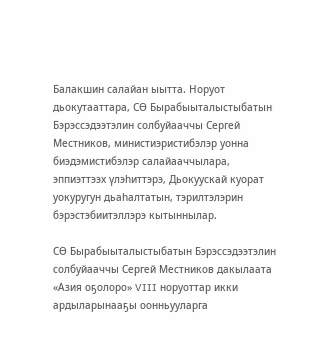Балакшин салайан ыытта. Норуот дьокутааттара, СѲ Бырабыыталыстыбатын Бэрэссэдээтэлин солбуйааччы Сергей Местников, министиэристибэлэр уонна биэдэмистибэлэр салайааччылара, эппиэттээх үлэhиттэрэ, Дьокуускай куорат уокуругун дьаhалтатын, тэрилтэлэрин бэрэстэбиитэллэрэ кытыннылар.

СѲ Бырабыыталыстыбатын Бэрэссэдээтэлин солбуйааччы Сергей Местников дакылаата «Азия оҕолоро» VIII норуоттар икки ардыларынааҕы оонньууларга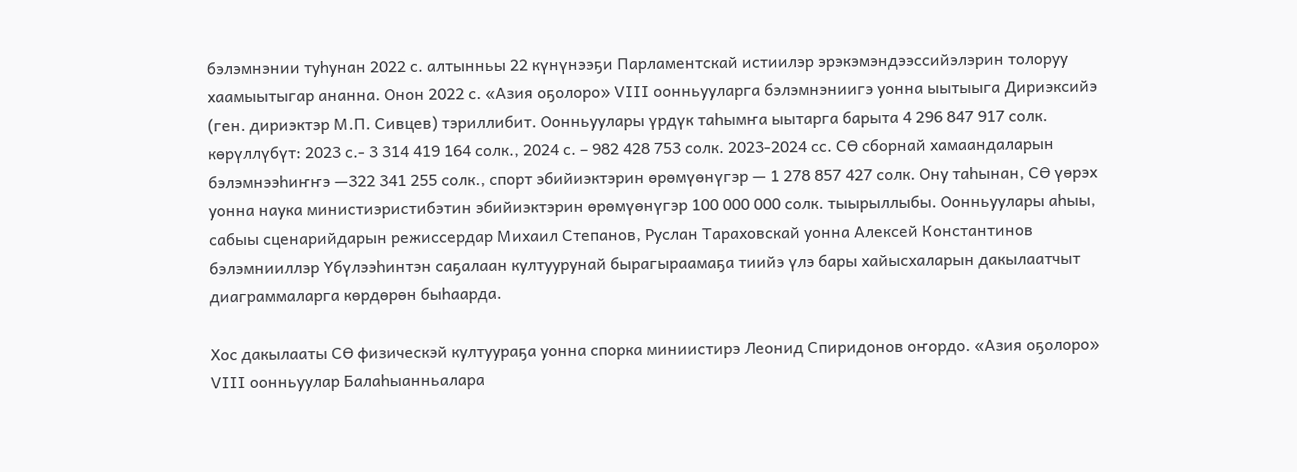бэлэмнэнии туhунан 2022 с. алтынньы 22 күнүнээҕи Парламентскай истиилэр эрэкэмэндээссийэлэрин толоруу хаамыытыгар ананна. Онон 2022 с. «Азия оҕолоро» VIII оонньууларга бэлэмнэниигэ уонна ыытыыга Дириэксийэ (ген. дириэктэр М.П. Сивцев) тэриллибит. Оонньуулары үрдүк таhымҥа ыытарга барыта 4 296 847 917 солк. кѳрүллүбүт: 2023 с.- 3 314 419 164 солк., 2024 с. – 982 428 753 солк. 2023-2024 сс. СѲ сборнай хамаандаларын бэлэмнээhиҥҥэ —322 341 255 солк., спорт эбийиэктэрин ѳрѳмүѳнүгэр — 1 278 857 427 солк. Ону таhынан, СѲ үѳрэх уонна наука министиэристибэтин эбийиэктэрин ѳрѳмүѳнүгэр 100 000 000 солк. тыырыллыбы. Оонньуулары аhыы, сабыы сценарийдарын режиссердар Михаил Степанов, Руслан Тараховскай уонна Алексей Константинов бэлэмнииллэр Үбүлээhинтэн саҕалаан култуурунай бырагыраамаҕа тиийэ үлэ бары хайысхаларын дакылаатчыт диаграммаларга кѳрдѳрѳн быhаарда.

Хос дакылааты СѲ физическэй култуураҕа уонна спорка миниистирэ Леонид Спиридонов оҥордо. «Азия оҕолоро» VIII оонньуулар Балаhыанньалара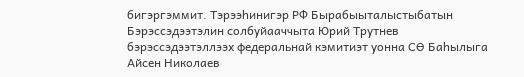бигэргэммит. Тэрээhинигэр РФ Бырабыыталыстыбатын Бэрэссэдээтэлин солбуйааччыта Юрий Трутнев бэрэссэдээтэллээх федеральнай кэмитиэт уонна СѲ Баhылыга Айсен Николаев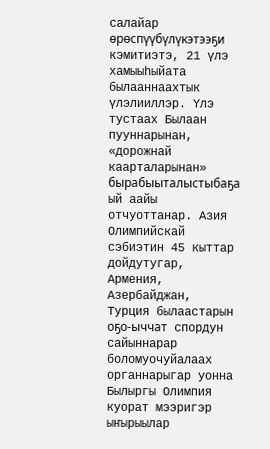салайар ѳрѳспүүбүлүкэтээҕи кэмитиэтэ, 21 үлэ хамыыhыйата былааннаахтык үлэлииллэр. Үлэ тустаах Былаан пууннарынан, «дорожнай каарталарынан» бырабыыталыстыбаҕа ый аайы отчуоттанар. Азия Олимпийскай сэбиэтин 45 кыттар дойдутугар, Армения, Азербайджан, Турция былаастарын оҕо-ыччат спордун сайыннарар боломуочуйалаах органнарыгар уонна Былыргы Олимпия куорат мээригэр ыҥырыылар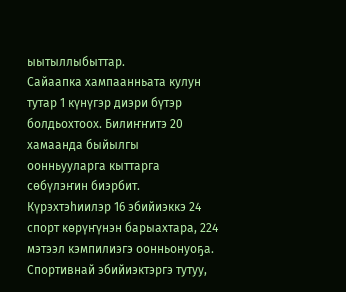ыытыллыбыттар.
Сайаапка хампаанньата кулун тутар 1 күнүгэр диэри бүтэр болдьохтоох. Билиҥҥитэ 20 хамаанда быйылгы оонньууларга кыттарга сѳбүлэҥин биэрбит. Күрэхтэhиилэр 16 эбийиэккэ 24 спорт кѳрүҥүнэн барыахтара, 224 мэтээл кэмпилиэгэ оонньонуоҕа. Спортивнай эбийиэктэргэ тутуу,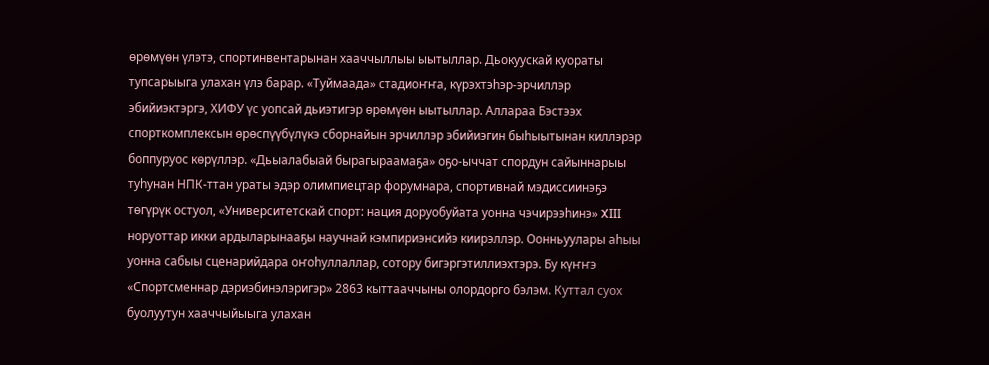ѳрѳмүѳн үлэтэ, спортинвентарынан хааччыллыы ыытыллар. Дьокуускай куораты тупсарыыга улахан үлэ барар. «Туймаада» стадиоҥҥа, күрэхтэhэр-эрчиллэр эбийиэктэргэ, ХИФУ үс уопсай дьиэтигэр ѳрѳмүѳн ыытыллар. Аллараа Бэстээх спорткомплексын ѳрѳспүүбүлүкэ сборнайын эрчиллэр эбийиэгин быhыытынан киллэрэр боппуруос кѳрүллэр. «Дьыалабыай бырагыраамаҕа» оҕо-ыччат спордун сайыннарыы туhунан НПК-ттан ураты эдэр олимпиецтар форумнара, спортивнай мэдиссиинэҕэ тѳгүрүк остуол, «Университетскай спорт: нация доруобуйата уонна чэчирээhинэ» XIII норуоттар икки ардыларынааҕы научнай кэмпириэнсийэ киирэллэр. Оонньуулары аhыы уонна сабыы сценарийдара оҥоhуллаллар, сотору бигэргэтиллиэхтэрэ. Бу күҥҥэ «Спортсменнар дэриэбинэлэригэр» 2863 кыттааччыны олордорго бэлэм. Куттал суох буолуутун хааччыйыыга улахан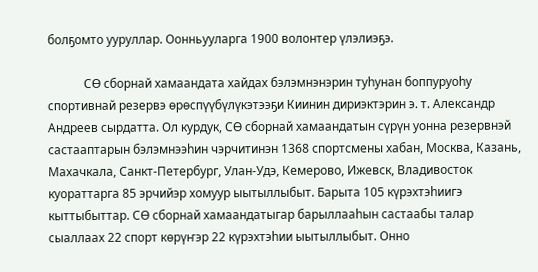болҕомто ууруллар. Оонньууларга 1900 волонтер үлэлиэҕэ.

            СѲ сборнай хамаандата хайдах бэлэмнэнэрин туhунан боппуруоhу спортивнай резервэ ѳрѳспүүбүлүкэтээҕи Киинин дириэктэрин э. т. Александр Андреев сырдатта. Ол курдук, СѲ сборнай хамаандатын сүрүн уонна резервнэй састааптарын бэлэмнээhин чэрчитинэн 1368 спортсмены хабан, Москва, Казань, Махачкала, Санкт-Петербург, Улан-Удэ, Кемерово, Ижевск, Владивосток куораттарга 85 эрчийэр хомуур ыытыллыбыт. Барыта 105 күрэхтэhиигэ кыттыбыттар. СѲ сборнай хамаандатыгар барыллааhын састаабы талар сыаллаах 22 спорт кѳрүҥэр 22 күрэхтэhии ыытыллыбыт. Онно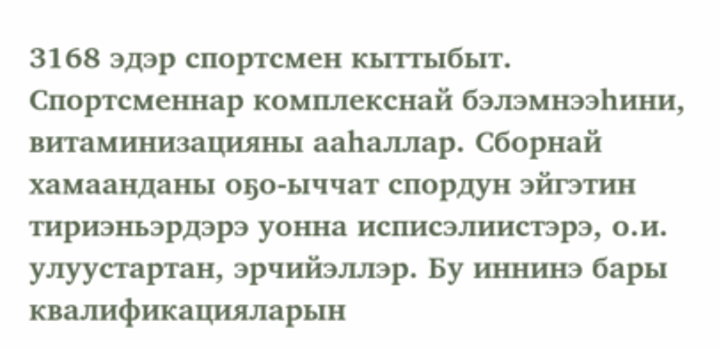3168 эдэр спортсмен кыттыбыт. Спортсменнар комплекснай бэлэмнээhини, витаминизацияны ааhаллар. Сборнай хамаанданы оҕо-ыччат спордун эйгэтин тириэньэрдэрэ уонна исписэлиистэрэ, о.и. улуустартан, эрчийэллэр. Бу иннинэ бары квалификацияларын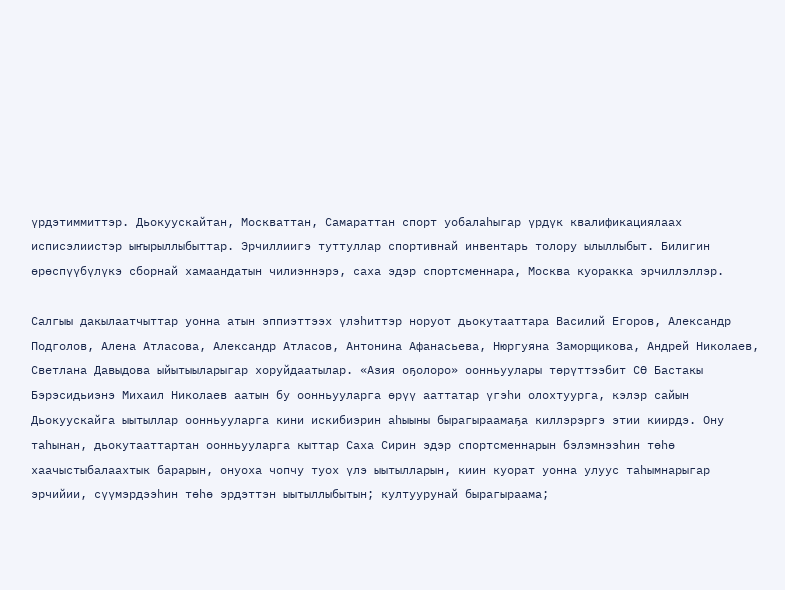үрдэтиммиттэр. Дьокуускайтан, Москваттан, Самараттан спорт уобалаhыгар үрдүк квалификациялаах исписэлиистэр ыҥырыллыбыттар. Эрчиллиигэ туттуллар спортивнай инвентарь толору ылыллыбыт. Билигин ѳрѳспүүбүлүкэ сборнай хамаандатын чилиэннэрэ, саха эдэр спортсменнара, Москва куоракка эрчиллэллэр.

Салгыы дакылаатчыттар уонна атын эппиэттээх үлэhиттэр норуот дьокутааттара Василий Егоров, Александр Подголов, Алена Атласова, Александр Атласов, Антонина Афанасьева, Нюргуяна Заморщикова, Андрей Николаев, Светлана Давыдова ыйытыыларыгар хоруйдаатылар. «Азия оҕолоро» оонньуулары тѳрүттээбит СѲ Бастакы Бэрэсидьиэнэ Михаил Николаев аатын бу оонньууларга ѳрүү ааттатар үгэhи олохтуурга, кэлэр сайын Дьокуускайга ыытыллар оонньууларга кини искибиэрин аhыыны бырагыраамаҕа киллэрэргэ этии киирдэ. Ону таhынан, дьокутааттартан оонньууларга кыттар Саха Сирин эдэр спортсменнарын бэлэмнээhин тѳhѳ хаачыстыбалаахтык барарын, онуоха чопчу туох үлэ ыытылларын, киин куорат уонна улуус таhымнарыгар эрчийии, сүүмэрдээhин тѳhѳ эрдэттэн ыытыллыбытын; култуурунай бырагыраама;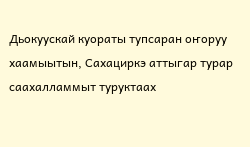Дьокуускай куораты тупсаран оҥоруу хаамыытын, Сахациркэ аттыгар турар саахалламмыт туруктаах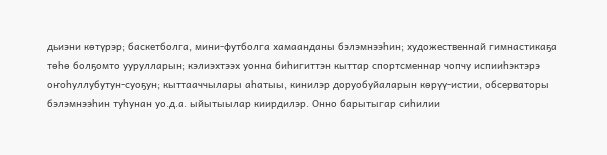дьиэни кѳтүрэр; баскетболга, мини-футболга хамаанданы бэлэмнээhин; художественнай гимнастикаҕа тѳhѳ болҕомто уурулларын; кэлиэхтээх уонна биhигиттэн кыттар спортсменнар чопчу испииhэктэрэ оҥоhуллубутун-суоҕун; кыттааччылары аhатыы, кинилэр доруобуйаларын кѳрүү-истии, обсерваторы бэлэмнээhин туhунан уо.д.а. ыйытыылар киирдилэр. Онно барытыгар сиhилии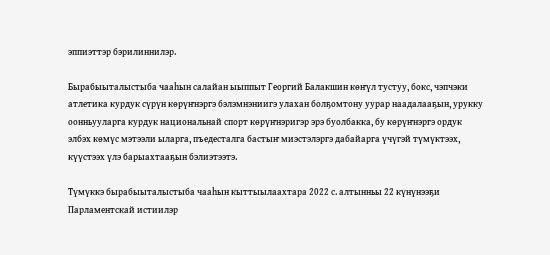эппиэттэр бэрилиннилэр.

Бырабыыталыстыба чааhын салайан ыыппыт Георгий Балакшин кѳҥүл тустуу, бокс, чэпчэки атлетика курдук сүрүн кѳрүҥнэргэ бэлэмнэниигэ улахан болҕомтону уурар наадалааҕын, урукку оонньууларга курдук национальнай спорт кѳрүҥнэригэр эрэ буолбакка, бу кѳрүҥнэргэ ордук элбэх кѳмүс мэтээли ыларга, пъедесталга бастыҥ миэстэлэргэ дабайарга үчүгэй түмүктээх, күүстээх үлэ барыахтааҕын бэлиэтээтэ.

Түмүккэ бырабыыталыстыба чааhын кыттыылаахтара 2022 с. алтынньы 22 күнүнээҕи Парламентскай истиилэр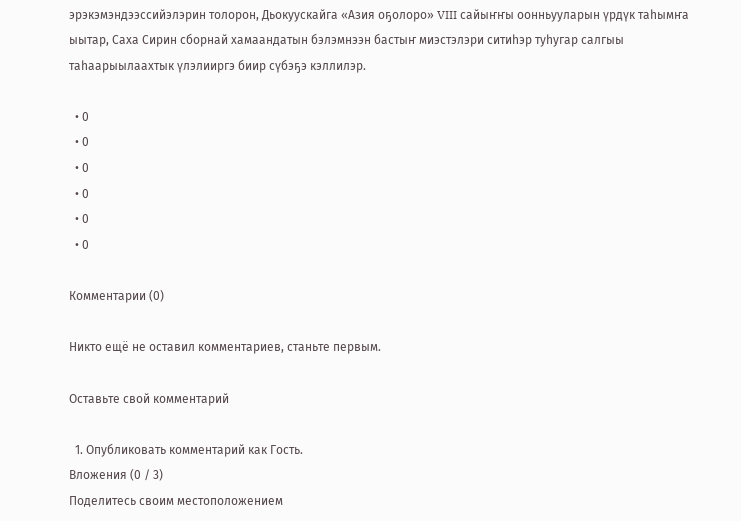эрэкэмэндээссийэлэрин толорон, Дьокуускайга «Азия оҕолоро» VIII сайыҥҥы оонньууларын үрдүк таhымҥа ыытар, Саха Сирин сборнай хамаандатын бэлэмнээн бастыҥ миэстэлэри ситиhэр туhугар салгыы таhаарыылаахтык үлэлииргэ биир сүбэҕэ кэллилэр.

  • 0
  • 0
  • 0
  • 0
  • 0
  • 0

Комментарии (0)

Никто ещё не оставил комментариев, станьте первым.

Оставьте свой комментарий

  1. Опубликовать комментарий как Гость.
Вложения (0 / 3)
Поделитесь своим местоположением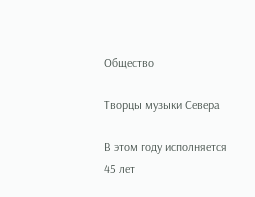Общество

Творцы музыки Севера

В этом году исполняется 45 лет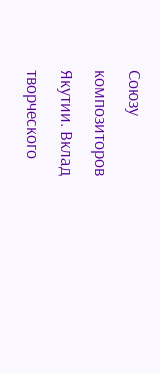Союзу композиторов Якутии. Вклад творческого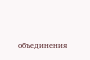объединения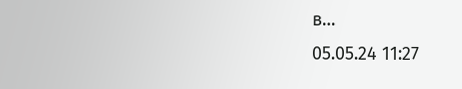в…
05.05.24 11:27